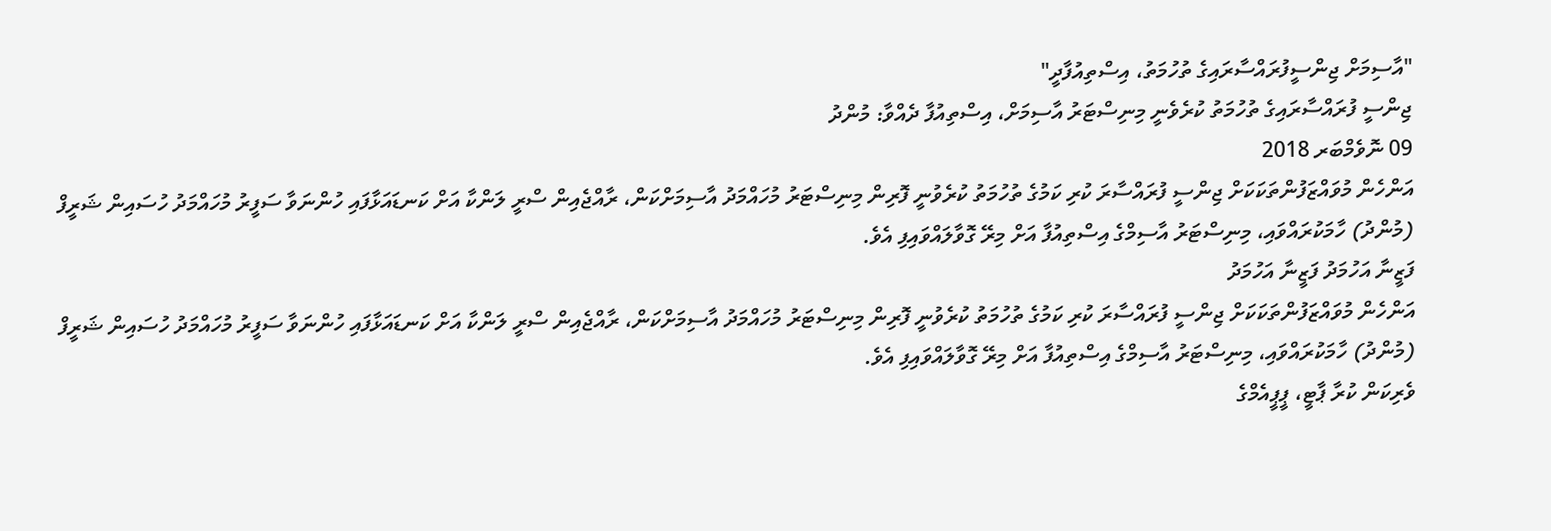"އާސިމަށް ޖިންސީފުރައްސާރައިގެ ތުހުމަތު، އިސްތިއުފާދީ"
ޖިންސީ ފުރައްސާރައިގެ ތުހުމަތު ކުރެވެނީ މިނިސްޓަރު އާސިމަށް، އިސްތިއުފާ ދެއްވާ: މުންދު
09 ނޮވެމްބަރ 2018
އަންހެން މުވައްޒަފުންތަކަކަށް ޖިންސީ ފުރައްސާރަ ކުރި ކަމުގެ ތުހުމަތު ކުރެވުނީ ފޮރިން މިނިސްޓަރު މުހައްމަދު އާސިމަށްކަން، ރާއްޖެއިން ސްރީ ލަންކާ އަށް ކަނޑައަޅާފައި ހުންނަވާ ސަފީރު މުހައްމަދު ހުސައިން ޝަރީފް (މުންދު) ހާމަކުރައްވައި، މިނިސްޓަރު އާސިމްގެ އިސްތިއުފާ އަށް މިރޭ ގޮވާލައްވައިފި އެވެ.
ފަޒީނާ އަހުމަދު ފަޒީނާ އަހުމަދު
އަންހެން މުވައްޒަފުންތަކަކަށް ޖިންސީ ފުރައްސާރަ ކުރި ކަމުގެ ތުހުމަތު ކުރެވުނީ ފޮރިން މިނިސްޓަރު މުހައްމަދު އާސިމަށްކަން، ރާއްޖެއިން ސްރީ ލަންކާ އަށް ކަނޑައަޅާފައި ހުންނަވާ ސަފީރު މުހައްމަދު ހުސައިން ޝަރީފް (މުންދު) ހާމަކުރައްވައި، މިނިސްޓަރު އާސިމްގެ އިސްތިއުފާ އަށް މިރޭ ގޮވާލައްވައިފި އެވެ.
ވެރިކަން ކުރާ ޕާޓީ، ޕީޕީއެމްގެ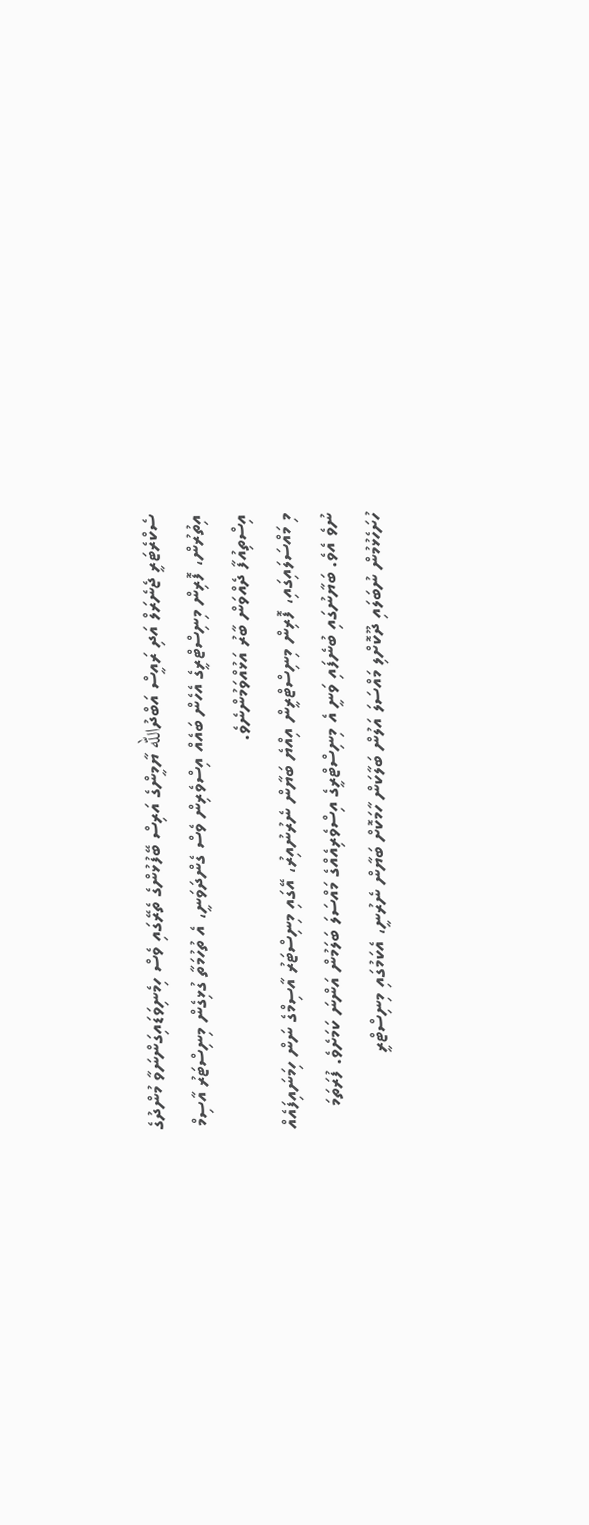ސެކްރެޓަރީ ޖެނެރަލް އަދި ރައީސް އަބްދުالله ޔާމީންގެ އަރިސް ބޭފުޅުންގެ ތެރޭގައި ވެސް ހިމެނިވަޑައިގަންނަވާ މުންދުގެ އިތުރުން، ފޮރިން މިނިސްޓްރީގެ އެހެން ބައެއް އިސްވެރިން ވެސް ގެންދަވަނީ، އެ ތުހުމަތާ ގުޅިގެން މިނިސްޓަރު އާސިމް އިސްތިއުފާ ދެއްވަން ބާރު އަޅުއްވަމުންނެވެ.
މި މައްސަލައިގައި، ފޮރިން މިނިސްޓްރީން އިއްޔެ ބަޔާން ނެރުނުއިރު، އޭގައި މިނިސްޓަރު އާސިމްގެ ނަން ހިމަނައިފައެއް ނުވެ އެވެ. ބަޔާނުގައި ބުނެފައި ވަނީ އެ މިނިސްޓްރީގެ އިސްވެރިއެއްގެ މައްސަލަ ބަލަމުން އަންނަ ކަމަށެވެ. ފުރަތަމަ ހުށަހެޅުމުން ނުބަލައި ދޫކޮށްލި މައްސަލަ އަލުން ބަލާކަން ހާމަކޮށް ބަޔާން ނެރުނީ، އެކަމުގައި މިނިސްޓްރީ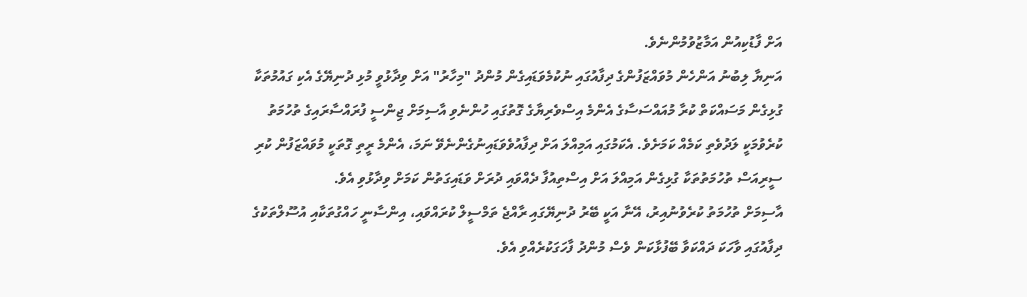އަށް ފާޑުކިއުން އަމާޒުވުމުންނެވެ.
އަނިޔާ ލިބުނު އަންހެން މުވައްޒަފުންގެ ދިފާއުގައި ނުކުމެވަޑައިގެން މުންދު "މިހާރު" އަށް ވިދާޅުވީ މުޅި ދުނިޔޭގެ އެކި ގައުމުތަކާ ގުޅިގެން މަސައްކަތް ކުރާ މުއައްސަސާގެ އެންމެ އިސްވެރިޔާގެ ގޮތުގައި ހުންނެވި އާސިމަށް ޖިންސީ ފުރައްސާރައިގެ ތުހުމަތު ކުރެވުމަކީ ލަދުވެތި ކަމެއް ކަމަށެވެ. އެކަމުގައި އަމިއްލަ އަށް ދިފާއުވެވަޑައިނުގެންނެވޭ ނަމަ، އެންމެ ރީތި ގޮތަކީ މުވައްޒަފުން ކުރި ސީރިއަސް ތުހުމަތުތަކާ ގުޅިގެން އަމިއްލަ އަށް އިސްތިއުފާ ދެއްވައި ދުރަށް ވަޑައިގަތުން ކަމަށް ވިދާޅުވި އެވެ.
އާސިމަށް ތުހުމަތު ކުރެވުނުއިރު، އޭނާ އަކީ ބޭރު ދުނިޔޭގައި ރާއްޖެ ތަމްސީލް ކުރައްވައި، އިންސާނީ ހައްގުތަކާއި އުސޫލްތަކުގެ ދިފާއުގައި ވާހަކަ ދައްކަވާ ބޭފުޅާކަން ވެސް މުންދު ފާހަގަކުރެއްވި އެވެ.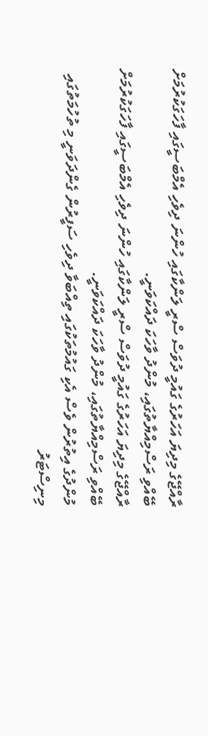ރާއްޖޭގެ މިދިޔަ އަހަރުގެ ގައުމީ ދުވަސް ސްރީ ލަންކާގައި ހުންނަ ދިވެހި އެމްބަސީގައި ފާހަގަކުރުމަށް ބޭއްވި ރަސްމިއްޔާތުގައި، މުންދު ވާހަކަ ދައްކަވަނީ.
ރާއްޖޭގެ މިދިޔަ އަހަރުގެ ގައުމީ ދުވަސް ސްރީ ލަންކާގައި ހުންނަ ދިވެހި އެމްބަސީގައި ފާހަގަކުރުމަށް ބޭއްވި ރަސްމިއްޔާތުގައި، މުންދު ވާހަކަ ދައްކަވަނީ.
މުންދުގެ އިތުރުން ވެސް އެކި ގައުމުތަކުގައި ތިއްބަވާ ދިވެހި ސަފީރުން ގެންދަވަނީ މި ތުހުމަތުގައި މިނިސްޓަރު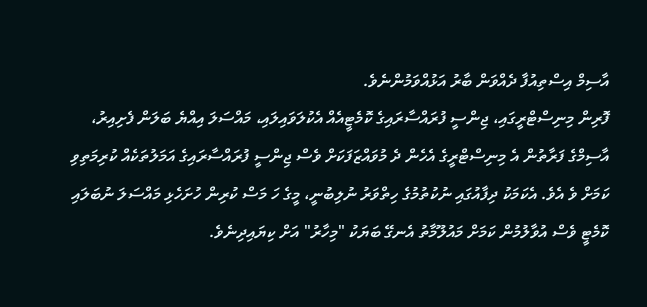އާސިމް އިސްތިއުފާ ދެއްވަން ބާރު އަޅުއްވަމުންނެވެ.
ފޮރިން މިނިސްޓްރީގައި، ޖިންސީ ފުރައްސާރައިގެ ކޮމެޓީއެއް އެކުލަވައިލައި، މައްސަލަ އިއްޔެ ބަލަން ފެށިއިރު، އާސިމްގެ ފަރާތުން އެ މިނިސްޓްރީގެ އެހެން ދެ މުވައްޒަފަކަށް ވެސް ޖިންސީ ފުރައްސާރައިގެ އަމަލުތަކެއް ކުރިމަތިވި ކަމަށް ވެ އެވެ. އެކަމަކު ދިފާއުގައި ނުކުތުމުގެ ހިތްވަރު ނުލިބުނީ، މީގެ ހަ މަސް ކުރިން ހުށަހެޅި މައްސަލަ ނުބަލައި ކޮމެޓީ ވެސް އުވާލުމުން ކަމަށް މައުލޫމާތު އެނގޭ ބަޔަކު "މިހާރު" އަށް ކިޔައިދިނެވެ.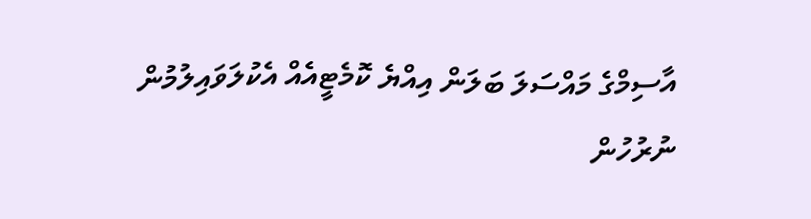އާސިމްގެ މައްސަލަ ބަލަން އިއްޔެ ކޮމެޓީއެއް އެކުލަވައިލުމުން ނުރުހުން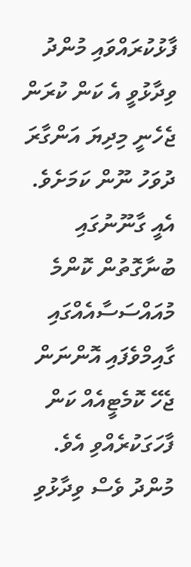ފާޅުކުރައްވައި މުންދު ވިދާޅުވީ އެ ކަން ކުރަން ޖެހެނީ މިދިޔަ އަންގާރަ ދުވަހު ނޫން ކަމަށެވެ. އެއީ ގާނޫނުގައި ބުނާގޮތުން ކޮންމެ މުއައްސަސާއެއްގައި ގާއިމްވެފައި އޮންނަން ޖެހޭ ކޮމެޓީއެއް ކަން ފާހަގަކުރެއްވި އެވެ.
މުންދު ވެސް ވިދާޅުވި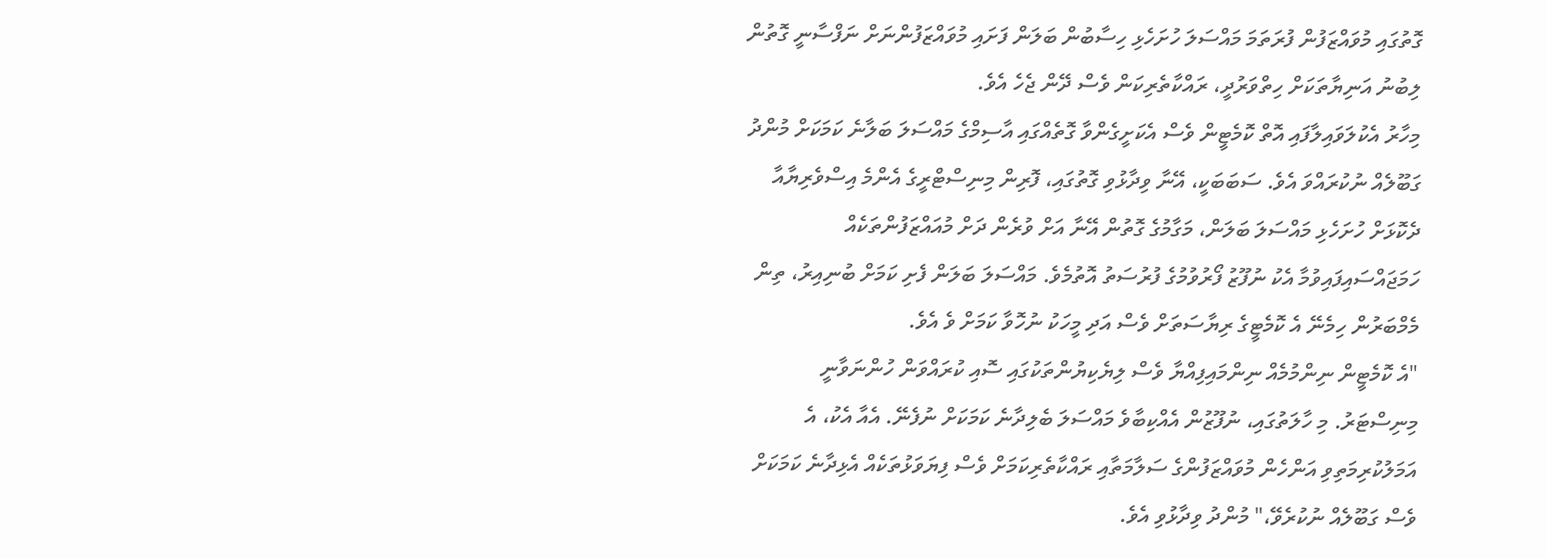ގޮތުގައި މުވައްޒަފުން ފުރަތަމަ މައްސަލަ ހުށަހެޅި ހިސާބުން ބަލަން ފަށައި މުވައްޒަފުންނަށް ނަފްސާނީ ގޮތުން ލިބުނު އަނިޔާތަކަށް ހިތްވަރުދީ، ރައްކާތެރިކަން ވެސް ދޭން ޖެހެ އެވެ.
މިހާރު އެކުލަވައިލާފައި އޮތް ކޮމެޓީން ވެސް އެކަށީގެންވާ ގޮތެއްގައި އާސިމްގެ މައްސަލަ ބަލާނެ ކަމަކަށް މުންދު ގަބޫލެއް ނުކުރައްވަ އެވެ. ސަބަބަކީ، އޭނާ ވިދާޅުވި ގޮތުގައި، ފޮރިން މިނިސްޓްރީގެ އެންމެ އިސްވެރިޔާއާ ދެކޮޅަށް ހުށަހެޅި މައްސަލަ ބަލަން، މަގާމުގެ ގޮތުން އޭނާ އަށް ވުރެން ދަށް މުއައްޒަފުންތަކެއް ހަމަޖައްސައިފައިވުމާ އެކު ނުފޫޒު ފޯރުވުމުގެ ފުރުސަތު އޮތުމެވެ. މައްސަލަ ބަލަން ފެށި ކަމަށް ބުނިއިރު، ތިން މެމްބަރުން ހިމެނޭ އެ ކޮމެޓީގެ ރިޔާސަތަށް ވެސް އަދި މީހަކު ނުހޮވާ ކަމަށް ވެ އެވެ.
"އެ ކޮމެޓީން ނިންމުމެއް ނިންމައިފިއްޔާ ވެސް ލިޔެކިޔުންތަކުގައި ސޮއި ކުރައްވަން ހުންނަވާނީ މިނިސްޓަރު. މި ހާލަތުގައި، ނުފޫޒުން އެއްކިބާވެ މައްސަލަ ބެލިދާނެ ކަމަކަށް ނުފެނޭ. އެއާ އެކު، އެ އަމަލުކުރިމަތިވި އަންހެން މުވައްޒަފުންގެ ސަލާމަތާއި ރައްކާތެރިކަމަށް ވެސް ފިޔަވަޅުތަކެއް އެޅިދާނެ ކަމަކަށް ވެސް ގަބޫލެއް ނުކުރެވޭ،" މުންދު ވިދާޅުވި އެވެ.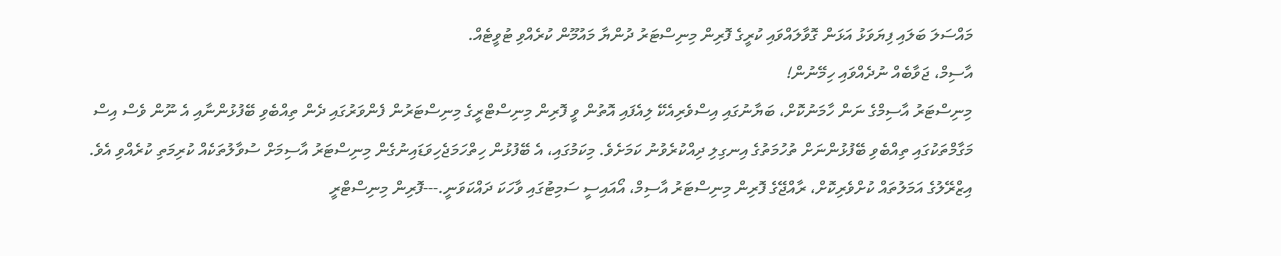މައްސަލަ ބަލައި ފިޔަވަޅު އަޅަން ގޮވާލައްވައި ކުރީގެ ފޮރިން މިނިސްޓަރު ދުންޔާ މައުމޫން ކުރެއްވި ޓުވީޓެއް.
އާސިމް، ޖަވާބެއް ނުދެއްވައި ހިމޭނުން!
މިނިސްޓަރު އާސިމްގެ ނަން ހާމަނުކޮށް، ބަޔާނުގައި އިސްވެރިއެކޭ ލިއެފައި އޮތުން ވީ ފޮރިން މިނިސްޓްރީގެ މިނިސްޓަރުން ފެންވަރުގައި ދެން ތިއްބެވި ބޭފުޅުންނާއި އެ ނޫން ވެސް އިސް މަގާމްތަކުގައި ތިއްބެވި ބޭފުޅުންނަށް ތުހުމަތުގެ އިނގިލި ދިއްކުރެވުނު ކަމަށެވެ. މިކަމުގައި، އެ ބޭފުޅުން ހިތްހަމަޖެހިވަޑައިނުގެން މިނިސްޓަރު އާސިމަށް ސުވާލުތަކެއް ކުރިމަތި ކުރެއްވި އެވެ.
އިޒްރޭލުގެ އަމަލުތައް ކުށްވެރިކޮށް، ރާއްޖޭގެ ފޮރިން މިނިސްޓަރު އާސިމް، އޯއައިސީ ސަމިޓުގައި ވާހަކަ ދައްކަވަނީ.---ފޮރިން މިނިސްޓްރީ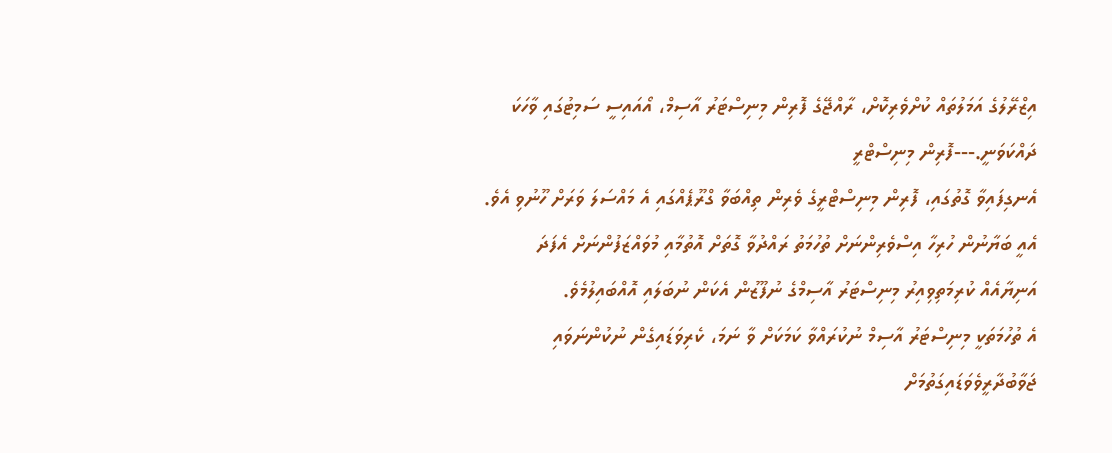އިޒްރޭލުގެ އަމަލުތައް ކުށްވެރިކޮށް، ރާއްޖޭގެ ފޮރިން މިނިސްޓަރު އާސިމް، އޯއައިސީ ސަމިޓުގައި ވާހަކަ ދައްކަވަނީ.---ފޮރިން މިނިސްޓްރީ
އެނގިފައިވާ ގޮތުގައި، ފޮރިން މިނިސްޓްރީގެ ވެރިން ތިއްބަވާ ގްރޫޕެއްގައި އެ މައްސަލަ ވަރަށް ހޫނުވި އެވެ. އެއީ ބަޔާނުން ހުރިހާ އިސްވެރިންނަށް ތުހުމަތު ރައްދުވާ ގޮތަށް އޮތުމާއި މުވައްޒަފުންނަށް އެފަދަ އަނިޔާއެއް ކުރިމަތިވިއިރު މިނިސްޓަރު އާސިމްގެ ނުފޫޒުން އެކަން ނުބަލައި އޮއްބައިލުމެވެ.
އެ ތުހުމަތަކީ މިނިސްޓަރު އާސިމް ނުކުރައްވާ ކަމަކަށް ވާ ނަމަ، ކެރިވަޑައިގެން ނުކުންނަވައި ޖަވާބުދާރީވެވަޑައިގަތުމަށް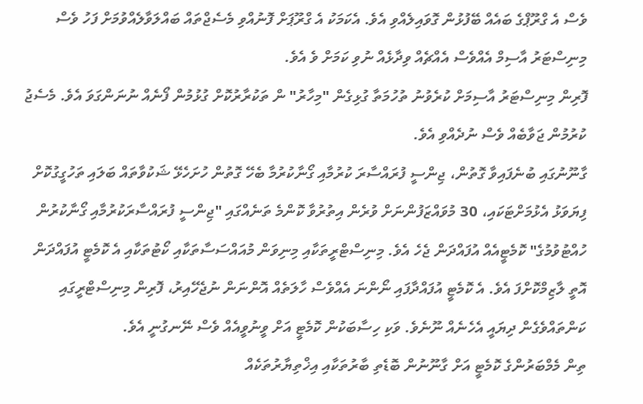ވެސް އެ ގްރޫޕްގެ ބައެއް ބޭފުޅުން ގޮވައިލެއްވި އެވެ. އެކަމަކު އެ ގްރޫޕަށް ފޮނުއްވި މެސެޖްތައް ބައްލަވާލެއްވުމަށް ފަހު ވެސް މިނިސްޓަރު އާސިމް އެއްވެސް އެއްޗެއް ވިދާޅެއް ނުވި ކަމަށް ވެ އެވެ.
ފޮރިން މިނިސްޓަރު އާސިމަށް ކުރެވުނު ތުހުމަތާ ގުޅިގެން "މިހާރު" ން ތަކުރާރުކޮށް ގުޅުމުން ފޯނެއް ނުނަންގަވަ އެވެ. މެސެޖު ކުރުމުން ޖަވާބެއް ވެސް ނުދެއްވި އެވެ.
ގާނޫނުގައި ބުނެފައިވާ ގޮތުން، ޖިންސީ ފުރައްސާރަ ކުރުމާއި ގޯނާކުރުމާ ބެހޭ ގޮތުން ހުށަހެޅޭ ޝަކުވާތައް ބަލައި ތަހުގީގުކޮށް ފިޔަވަޅު އެޅުމަށްޓަކައި، 30 މުވައްޒަފުންނަށް ވުރެން އިތުރުވާ ކޮންމެ ތަނެއްގައި "ޖިންސީ ފުރައްސާރަކުރުމާއި ގޯނާކުރުން ހުއްޓުވުމުގެ" ކޮމެޓީއެއް އުފައްދަން ޖެހެ އެވެ. މިނިސްޓްރީތަކާއި މިނިވަން މުއައްސަސާތަކާއި ކޯޓުތަކާއި އެ ކޮމެޓީ އުފައްދަން އޮތީ ލާޒިމްކޮށްފަ އެވެ. އެ ކޮމެޓީ އުފައްދާފައި ނޯންނަ އެއްވެސް ހާލަތެއް އޮންނަން ނުޖެހޭއިރު، ފޮރިން މިނިސްޓްރީގައި ކަންތައްވެގެން ދިޔައީ އެހެނެއް ނޫނެވެ. ވަކި ހިސާބަކުން ކޮމެޓީ އަށް ވީނުވީއެއް ވެސް ނޭނގުނީ އެވެ.
ތިން މެމްބަރުންގެ ކޮމެޓީ އަށް ގާނޫނުން ބޮޑެތި ބާރުތަކާއި އިޚްތިޔާރުތަކެއް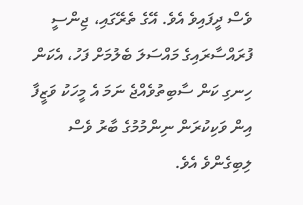ވެސް ދީފައިވެ އެވެ. އޭގެ ތެރޭގައި، ޖިންސީ ފުރައްސާރައިގެ މައްސަލަ ބެލުމަށް ފަހު، އެކަން ހިނގި ކަން ސާބިތުވެއްޖެ ނަމަ އެ މީހަކު ވަޒީފާ އިން ވަކިކުރަން ނިންމުމުގެ ބާރު ވެސް ލިބިގެންވެ އެވެ.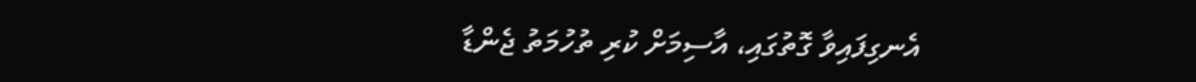އެނގިފައިވާ ގޮތުގައި، އާސިމަށް ކުރި ތުހުމަތު ޖެންޑާ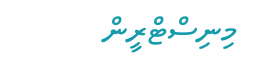މިނިސްޓްރީން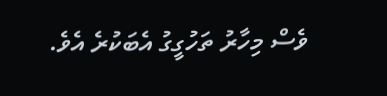ވެސް މިހާރު ތަހުގީގު އެބަކުރެ އެވެ.